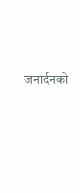जनार्दनको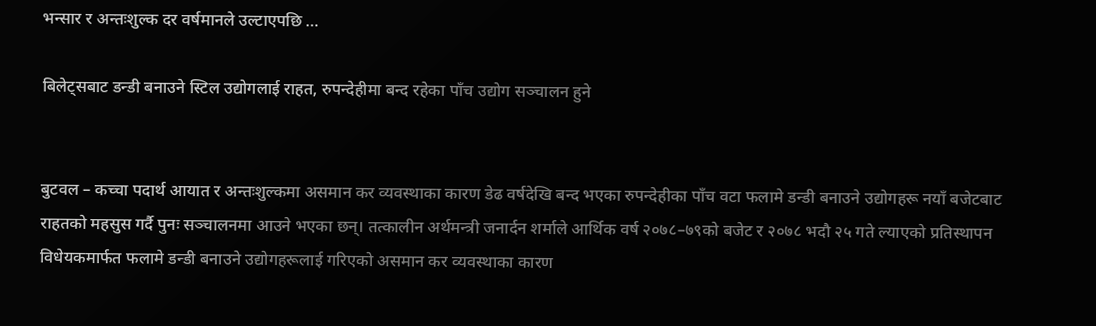भन्सार र अन्तःशुल्क दर वर्षमानले उल्टाएपछि …

बिलेट्सबाट डन्डी बनाउने स्टिल उद्योगलाई राहत, रुपन्देहीमा बन्द रहेका पाँच उद्योग सञ्चालन हुने


बुटवल – कच्चा पदार्थ आयात र अन्तःशुल्कमा असमान कर व्यवस्थाका कारण डेढ वर्षदेखि बन्द भएका रुपन्देहीका पाँच वटा फलामे डन्डी बनाउने उद्योगहरू नयाँ बजेटबाट राहतको महसुस गर्दै पुनः सञ्चालनमा आउने भएका छन्। तत्कालीन अर्थमन्त्री जनार्दन शर्माले आर्थिक वर्ष २०७८–७९को बजेट र २०७८ भदौ २५ गते ल्याएको प्रतिस्थापन विधेयकमार्फत फलामे डन्डी बनाउने उद्योगहरूलाई गरिएको असमान कर व्यवस्थाका कारण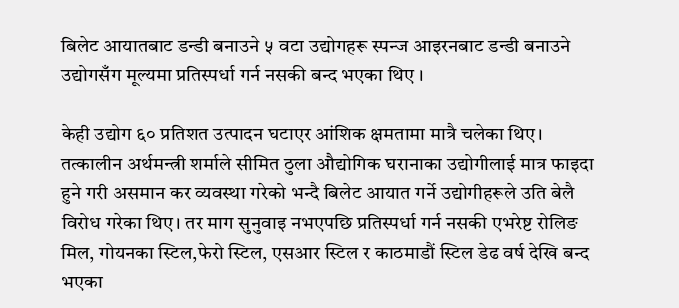बिलेट आयातबाट डन्डी बनाउने ५ वटा उद्योगहरू स्पन्ज आइरनबाट डन्डी बनाउने उद्योगसँग मूल्यमा प्रतिस्पर्धा गर्न नसकी बन्द भएका थिए ।

केही उद्योग ६० प्रतिशत उत्पादन घटाएर आंशिक क्षमतामा मात्रै चलेका थिए। तत्कालीन अर्थमन्त्री शर्माले सीमित ठुला औद्योगिक घरानाका उद्योगीलाई मात्र फाइदा हुने गरी असमान कर व्यवस्था गरेको भन्दै बिलेट आयात गर्ने उद्योगीहरूले उति बेलै विरोध गरेका थिए। तर माग सुनुवाइ नभएपछि प्रतिस्पर्धा गर्न नसकी एभरेष्ट रोलिङ मिल, गोयनका स्टिल,फेरो स्टिल, एसआर स्टिल र काठमाडौं स्टिल डेढ वर्ष देखि बन्द भएका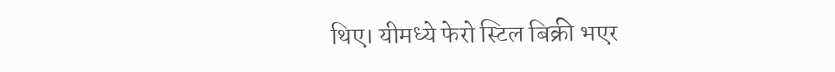थिए। यीमध्ये फेरो स्टिल बिक्री भएर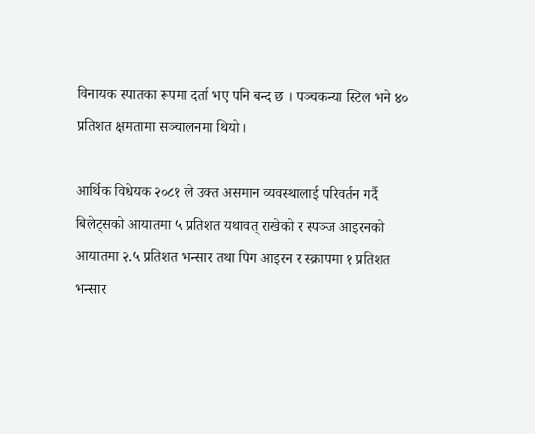विनायक स्पातका रूपमा दर्ता भए पनि बन्द छ । पञ्चकन्या स्टिल भने ४० प्रतिशत क्षमतामा सञ्चालनमा थियो।

आर्थिक विधेयक २०८१ ले उक्त असमान व्यवस्थालाई परिवर्तन गर्दै बिलेट्सको आयातमा ५ प्रतिशत यथावत् राखेको र स्पञ्ज आइरनको आयातमा २.५ प्रतिशत भन्सार तथा पिग आइरन र स्क्रापमा १ प्रतिशत भन्सार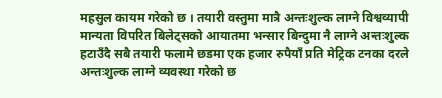महसुल कायम गरेको छ । तयारी वस्तुमा मात्रै अन्तःशुल्क लाग्ने विश्वव्यापी मान्यता विपरित बिलेट्सको आयातमा भन्सार बिन्दुमा नै लाग्ने अन्तःशुल्क हटाउँदै सबै तयारी फलामे छडमा एक हजार रुपैयाँ प्रति मेट्रिक टनका दरले अन्तःशुल्क लाग्ने व्यवस्था गरेको छ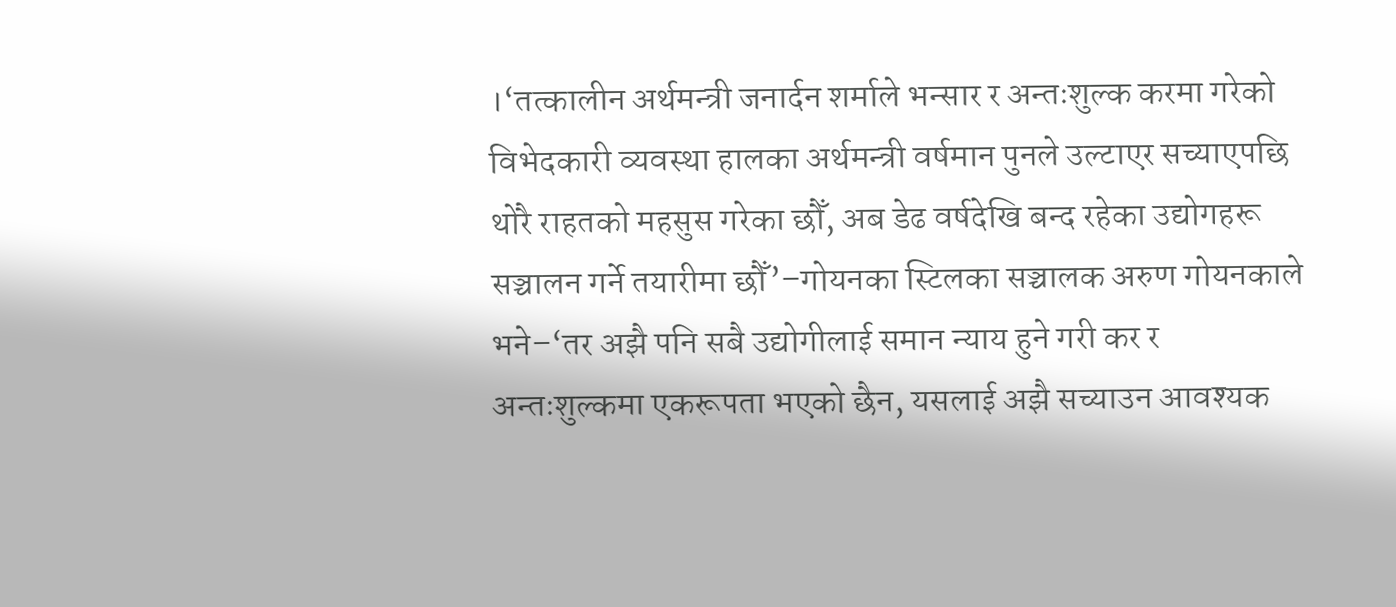।‘तत्कालीन अर्थमन्त्री जनार्दन शर्माले भन्सार र अन्तःशुल्क करमा गरेको विभेदकारी व्यवस्था हालका अर्थमन्त्री वर्षमान पुनले उल्टाएर सच्याएपछि थोरै राहतको महसुस गरेका छौँ, अब डेढ वर्षदेखि बन्द रहेका उद्योगहरू सञ्चालन गर्ने तयारीमा छौँ’–गोयनका स्टिलका सञ्चालक अरुण गोयनकाले भने–‘तर अझै पनि सबै उद्योगीलाई समान न्याय हुने गरी कर र अन्तःशुल्कमा एकरूपता भएको छैन, यसलाई अझै सच्याउन आवश्यक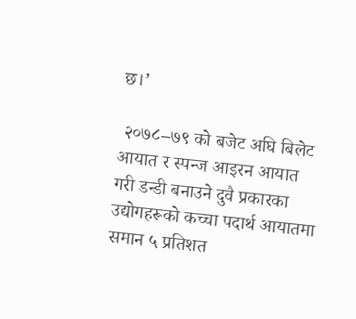छ।’

 २०७८–७९ को बजेट अघि बिलेट आयात र स्पन्ज आइरन आयात गरी डन्डी बनाउने दुवै प्रकारका उद्योगहरूको कच्चा पदार्थ आयातमा समान ५ प्रतिशत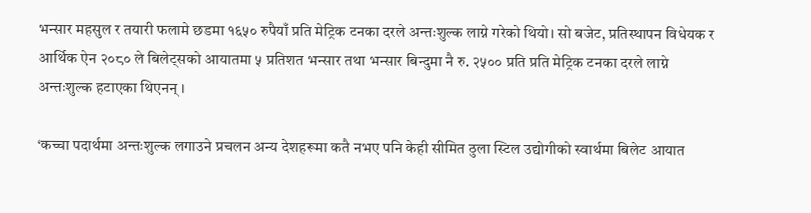भन्सार महसुल र तयारी फलामे छडमा १६५० रुपैयाँ प्रति मेट्रिक टनका दरले अन्तःशुल्क लाग्ने गरेको थियो। सो बजेट, प्रतिस्थापन विधेयक र आर्थिक ऐन २०८० ले बिलेट्सको आयातमा ५ प्रतिशत भन्सार तथा भन्सार बिन्दुमा नै रु. २५०० प्रति प्रति मेट्रिक टनका दरले लाग्ने अन्तःशुल्क हटाएका थिएनन् ।

‘कच्चा पदार्थमा अन्तःशुल्क लगाउने प्रचलन अन्य देशहरूमा कतै नभए पनि केही सीमित ठुला स्टिल उद्योगीको स्वार्थमा बिलेट आयात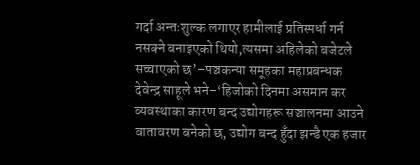गर्दा अन्तःशुल्क लगाएर हामीलाई प्रतिस्पर्धा गर्न नसक्ने बनाइएको थियो,त्यसमा अहिलेको बजेटले सच्चाएको छ’–पञ्चकन्या समूहका महाप्रबन्धक देवेन्द्र साहूले भने–‘हिजोको दिनमा असमान कर व्यवस्थाका कारण बन्द उद्योगहरू सञ्चालनमा आउने वातावरण बनेको छ, उद्योग बन्द हुँदा झन्डै एक हजार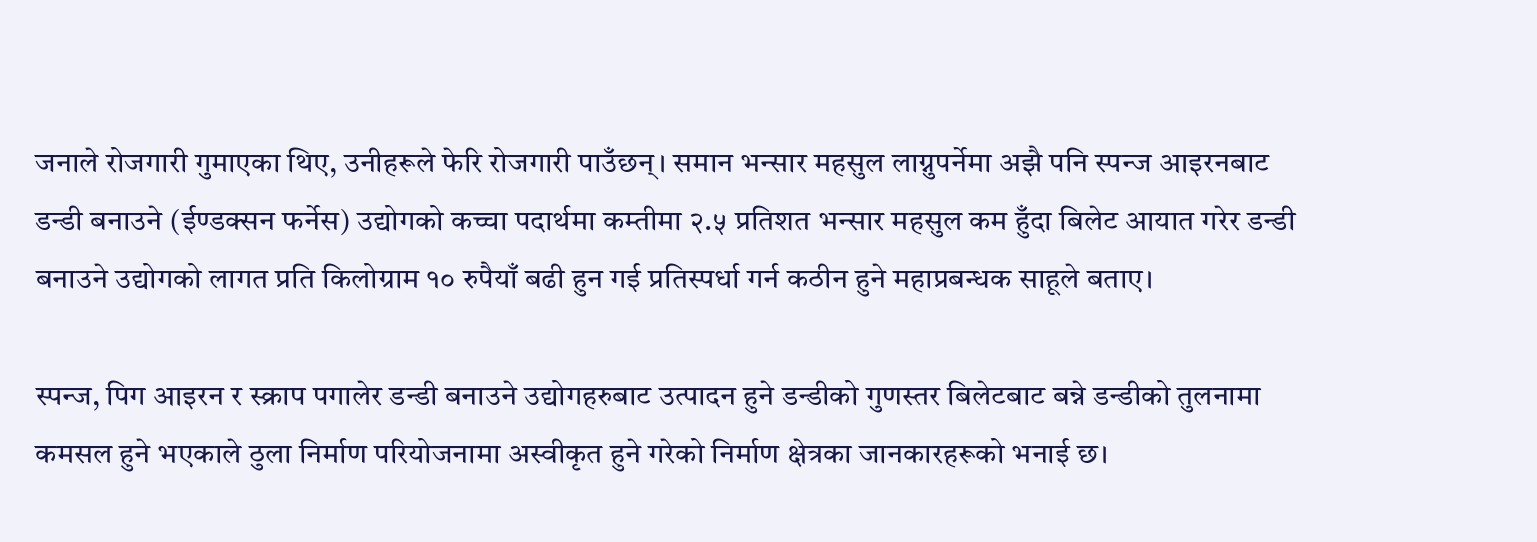जनाले रोजगारी गुमाएका थिए, उनीहरूले फेरि रोजगारी पाउँछन्। समान भन्सार महसुल लाग्नुपर्नेमा अझै पनि स्पन्ज आइरनबाट डन्डी बनाउने (ईण्डक्सन फर्नेस) उद्योगको कच्चा पदार्थमा कम्तीमा २.५ प्रतिशत भन्सार महसुल कम हुँदा बिलेट आयात गरेर डन्डी बनाउने उद्योगको लागत प्रति किलोग्राम १० रुपैयाँ बढी हुन गई प्रतिस्पर्धा गर्न कठीन हुने महाप्रबन्धक साहूले बताए।

स्पन्ज, पिग आइरन र स्क्राप पगालेर डन्डी बनाउने उद्योगहरुबाट उत्पादन हुने डन्डीको गुणस्तर बिलेटबाट बन्ने डन्डीको तुलनामा कमसल हुने भएकाले ठुला निर्माण परियोजनामा अस्वीकृत हुने गरेको निर्माण क्षेत्रका जानकारहरूको भनाई छ।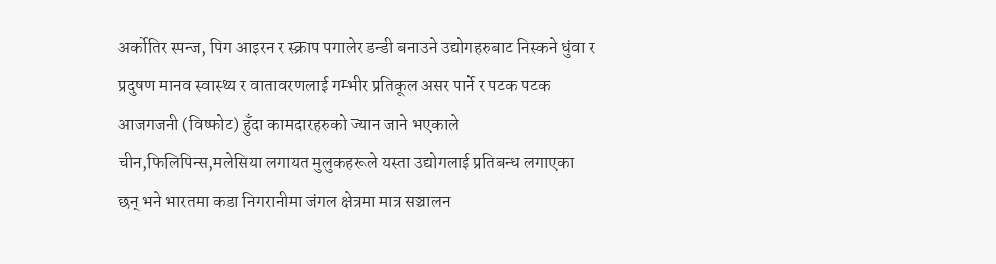अर्कोतिर स्पन्ज, पिग आइरन र स्क्राप पगालेर डन्डी बनाउने उद्योगहरुबाट निस्कने धुंवा र प्रदुषण मानव स्वास्थ्य र वातावरणलाई गम्भीर प्रतिकूल असर पार्ने र पटक पटक आजगजनी (विष्फोट) हुँदा कामदारहरुको ज्यान जाने भएकाले चीन,फिलिपिन्स,मलेसिया लगायत मुलुकहरूले यस्ता उद्योगलाई प्रतिबन्ध लगाएका छन् भने भारतमा कडा निगरानीमा जंगल क्षेत्रमा मात्र सञ्चालन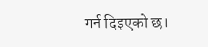गर्न दिइएको छ।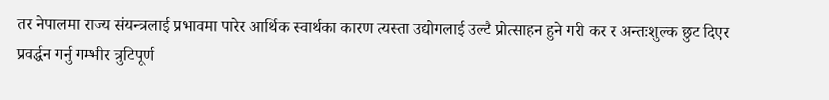तर नेपालमा राज्य संयन्त्रलाई प्रभावमा पारेर आर्थिक स्वार्थका कारण त्यस्ता उद्योगलाई उल्टै प्रोत्साहन हुने गरी कर र अन्तःशुल्क छुट दिएर प्रवर्द्धन गर्नु गम्भीर त्रुटिपूर्ण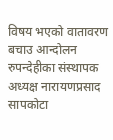विषय भएको वातावरण बचाउ आन्दोलन रुपन्देहीका संस्थापक अध्यक्ष नारायणप्रसाद सापकोटा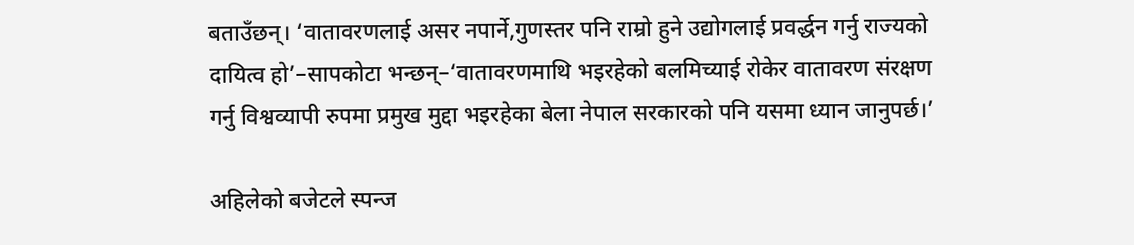बताउँछन्। ‘वातावरणलाई असर नपार्ने,गुणस्तर पनि राम्रो हुने उद्योगलाई प्रवर्द्धन गर्नु राज्यको दायित्व हो’–सापकोटा भन्छन्–‘वातावरणमाथि भइरहेको बलमिच्याई रोकेर वातावरण संरक्षण गर्नु विश्वव्यापी रुपमा प्रमुख मुद्दा भइरहेका बेला नेपाल सरकारको पनि यसमा ध्यान जानुपर्छ।’

अहिलेको बजेटले स्पन्ज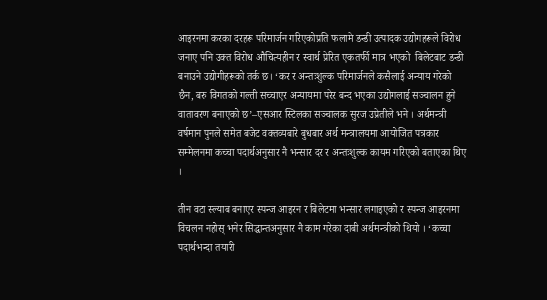आइरनमा करका दरहरू परिमार्जन गरिएकोप्रति फलामे डन्डी उत्पादक उद्योगहरूले विरोध जनाए पनि उक्त विरोध औचित्यहीन र स्वार्थ प्रेरित एकतर्फी मात्र भएको  बिलेटबाट डन्डी बनाउने उद्योगीहरूको तर्क छ। ‘कर र अन्तःशुल्क परिमार्जनले कसैलाई अन्याय गरेको छैन, बरु विगतको गल्ती सच्चाएर अन्यायमा परेर बन्द भएका उद्योगलाई सञ्चालन हुने वातावरण बनाएको छ’–एसआर स्टिलका सञ्चालक सुरज उप्रेतीले भने । अर्थमन्त्री वर्षमान पुनले समेत बजेट वक्तव्यबारे बुधबार अर्थ मन्त्रालयमा आयोजित पत्रकार सम्मेलनमा कच्चा पदार्थअनुसार नै भन्सार दर र अन्तःशुल्क कायम गरिएको बताएका थिए ।

तीन वटा स्ल्याब बनाएर स्पन्ज आइरन र बिलेटमा भन्सार लगाइएको र स्पन्ज आइरनमा विचलन नहोस् भनेर सिद्धान्तअनुसार नै काम गरेका दाबी अर्थमन्त्रीको थियो । ‘कच्चा पदार्थभन्दा तयारी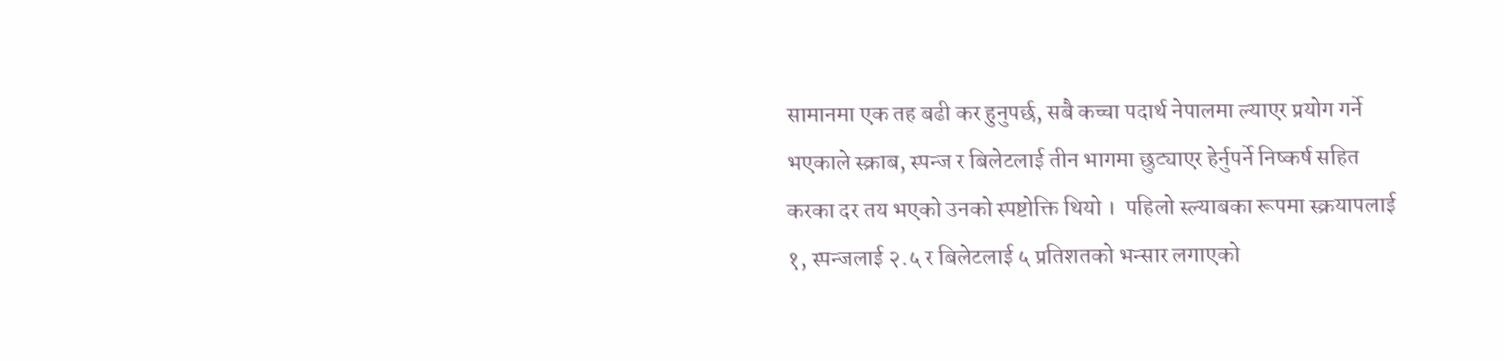सामानमा एक तह बढी कर हुनुपर्छ, सबै कच्चा पदार्थ नेपालमा ल्याएर प्रयोग गर्ने भएकाले स्क्राब, स्पन्ज र बिलेटलाई तीन भागमा छुट्याएर हेर्नुपर्ने निष्कर्ष सहित करका दर तय भएको उनको स्पष्टोक्ति थियो ।  पहिलो स्ल्याबका रूपमा स्क्रयापलाई १, स्पन्जलाई २.५ र बिलेटलाई ५ प्रतिशतको भन्सार लगाएको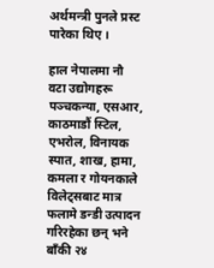अर्थमन्त्री पुनले प्रस्ट पारेका थिए ।

हाल नेपालमा नौ वटा उद्योगहरू पञ्चकन्या, एसआर, काठमाडौं स्टिल, एभरोल, विनायक स्पात, शाख, हामा, कमला र गोयनकाले विलेट्सबाट मात्र फलामे डन्डी उत्पादन गरिरहेका छन् भने बाँकी २४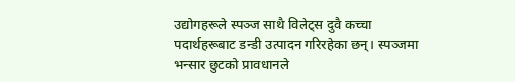उद्योगहरूले स्पञ्ज साथै विलेट्स दुवै कच्चा पदार्थहरूबाट डन्डी उत्पादन गरिरहेका छन्। स्पञ्जमा भन्सार छुटको प्रावधानले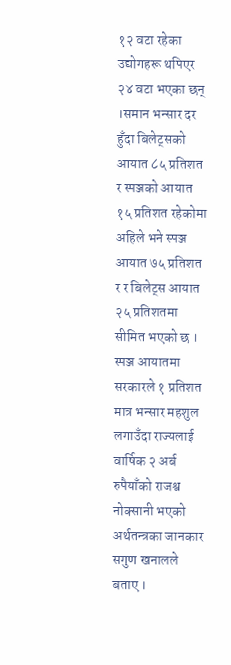१२ वटा रहेका उद्योगहरू थपिएर २४ वटा भएका छन् ।समान भन्सार दर हुँदा बिलेट्सको आयात ८५ प्रतिशत र स्पञ्जको आयात १५ प्रतिशत रहेकोमा अहिले भने स्पञ्ज आयात ७५ प्रतिशत र र बिलेट्स आयात २५ प्रतिशतमा सीमित भएको छ । स्पञ्ज आयातमा सरकारले १ प्रतिशत मात्र भन्सार महशुल लगाउँदा राज्यलाई वार्षिक २ अर्ब रुपैयाँको राजश्व नोक्सानी भएको अर्थतन्त्रका जानकार सगुण खनालले बताए ।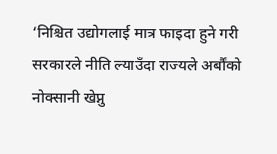‘निश्चित उद्योगलाई मात्र फाइदा हुने गरी सरकारले नीति ल्याउँदा राज्यले अर्बौंको नोक्सानी खेप्नु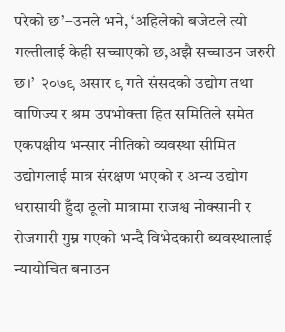परेको छ’–उनले भने, ‘अहिलेको बजेटले त्यो गल्तीलाई केही सच्चाएको छ,अझै सच्चाउन जरुरी छ।’  २०७९ असार ९ गते संसदको उद्योग तथा वाणिज्य र श्रम उपभोक्ता हित समितिले समेत एकपक्षीय भन्सार नीतिको व्यवस्था सीमित उद्योगलाई मात्र संरक्षण भएको र अन्य उद्योग धरासायी हुँदा ठूलो मात्रामा राजश्व नोक्सानी र रोजगारी गुम्न गएको भन्दै विभेदकारी ब्यवस्थालाई न्यायोचित बनाउन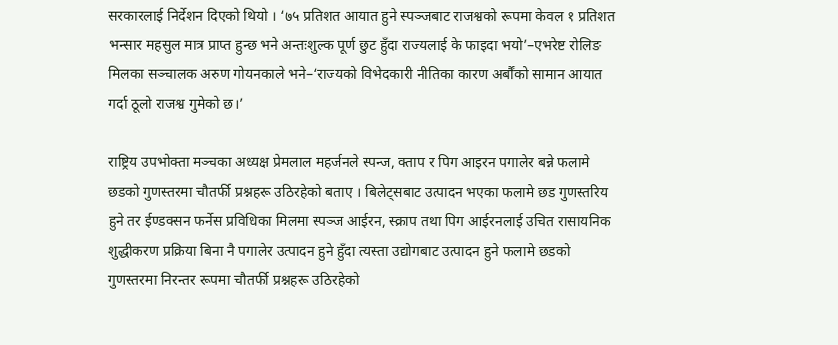सरकारलाई निर्देशन दिएको थियो । ‘७५ प्रतिशत आयात हुने स्पञ्जबाट राजश्वको रूपमा केवल १ प्रतिशत भन्सार महसुल मात्र प्राप्त हुन्छ भने अन्तःशुल्क पूर्ण छुट हुँदा राज्यलाई के फाइदा भयो’–एभरेष्ट रोलिङ मिलका सञ्चालक अरुण गोयनकाले भने–‘राज्यको विभेदकारी नीतिका कारण अर्बौंको सामान आयात गर्दा ठूलो राजश्व गुमेको छ।’

राष्ट्रिय उपभोक्ता मञ्चका अध्यक्ष प्रेमलाल महर्जनले स्पन्ज, क्ताप र पिग आइरन पगालेर बन्ने फलामे छडको गुणस्तरमा चौतर्फी प्रश्नहरू उठिरहेको बताए । बिलेट्सबाट उत्पादन भएका फलामे छड गुणस्तरिय हुने तर ईण्डक्सन फर्नेस प्रविधिका मिलमा स्पञ्ज आईरन, स्क्राप तथा पिग आईरनलाई उचित रासायनिक शुद्धीकरण प्रक्रिया बिना नै पगालेर उत्पादन हुने हुँदा त्यस्ता उद्योगबाट उत्पादन हुने फलामे छडको गुणस्तरमा निरन्तर रूपमा चौतर्फी प्रश्नहरू उठिरहेको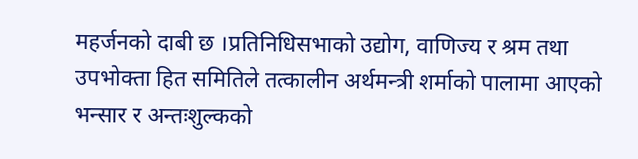महर्जनको दाबी छ ।प्रतिनिधिसभाको उद्योग, वाणिज्य र श्रम तथा उपभोक्ता हित समितिले तत्कालीन अर्थमन्त्री शर्माको पालामा आएको भन्सार र अन्तःशुल्कको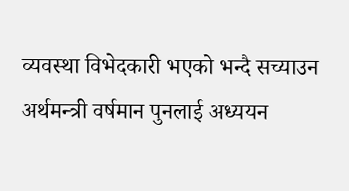व्यवस्था विभेदकारी भएको भन्दै सच्याउन अर्थमन्त्री वर्षमान पुनलाई अध्ययन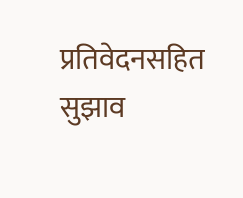प्रतिवेदनसहित सुझाव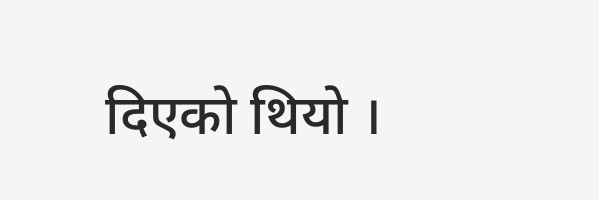दिएको थियो ।